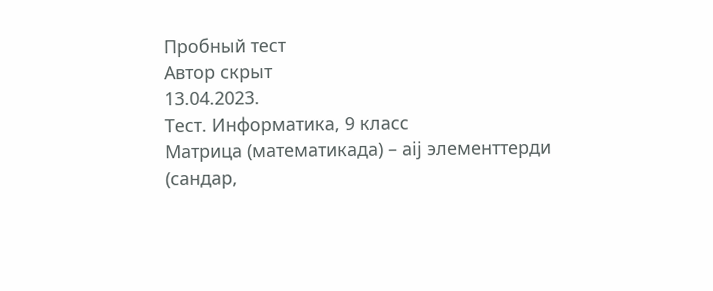Пробный тест
Автор скрыт
13.04.2023.
Тест. Информатика, 9 класс
Матрица (математикада) – аij элементтерди (сандар,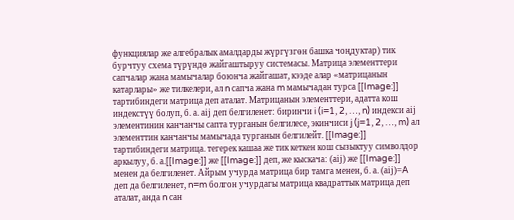функциялар же алгебралык амалдарды жүргүзгөн башка чоңдуктар) тик бурчтуу схема түрүндө жайгаштыруу системасы. Матрица элементтери сапчалар жана мамычалар боюнча жайгашат, кээде алар «матрицанын катарлары» же тилкелери, ал n сапча жана m мамычадан турса [[Image:]] тартибиндеги матрица деп аталат. Матрицанын элементтери, адатта кош индекстүү болуп, б. а. аij деп белгиленет: биринчи i (i=1, 2, …, n) индекси аij элементинин канчанчы сапта турганын белгилесе, экинчиси j (j=1, 2, …, m) ал элементтин канчанчы мамычада турганын белгилейт. [[Image:]] тартибиндеги матрица. тегерек кашаа же тик кеткен кош сызыктуу символдор аркылуу, б. а.[[Image:]] же [[Image:]] деп, же кыскача: (аij) же [[Image:]] менен да белгиленет. Айрым учурда матрица бир тамга менен, б. а. (аij)=A деп да белгиленет, n=m болгон учурдагы матрица квадраттык матрица деп аталат, анда n сан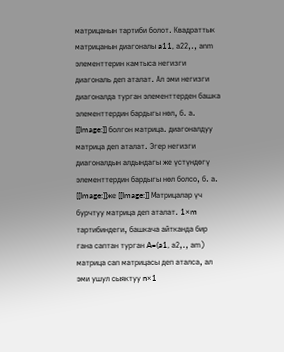матрицанын тартиби болот. Квадраттык матрицанын диaгoналы a11, а22,., аnm элементтерин камтыса негизги диaгональ деп аталат. Ал эми негизги диaгоналда турган элементтерден башка элементтердин бардыгы нөл, б. а. [[Image:]] болгон матрица. диагоналдуу матрица деп аталат. Эгер негизги диагоналдын алдындагы же үстүндөгү элементтердин бардыгы нөл болсо, б. а. [[Image:]]же [[Image:]] Матрицалар үч бурчтуу матрица деп аталат. 1×m тартибиндеги, башкача айтканда бир гана саптан турган A=(a1, а2,., аm) матрица сап матрицасы деп аталса, ал эми ушул сыяктуу n×1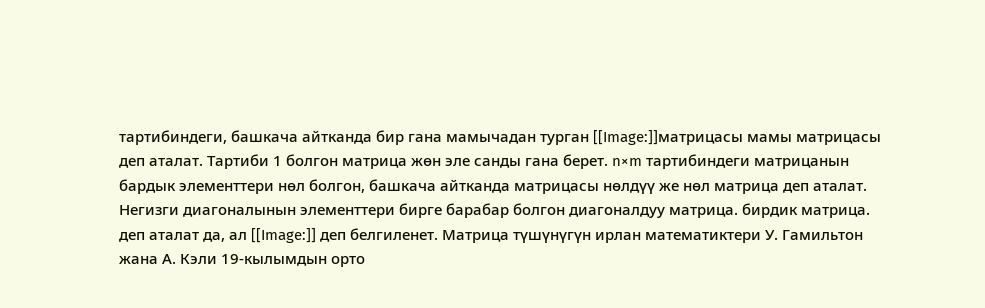тартибиндеги, башкача айтканда бир гана мамычадан турган [[Image:]]матрицасы мамы матрицасы деп аталат. Тартиби 1 болгон матрица жөн эле санды гана берет. n×m тартибиндеги матрицанын бардык элементтери нөл болгон, башкача айтканда матрицасы нөлдүү же нөл матрица деп аталат. Негизги диагоналынын элементтери бирге барабар болгон диагоналдуу матрица. бирдик матрица. деп аталат да, ал [[Image:]] деп белгиленет. Матрица түшүнүгүн ирлан математиктери У. Гамильтон жана А. Кэли 19-кылымдын орто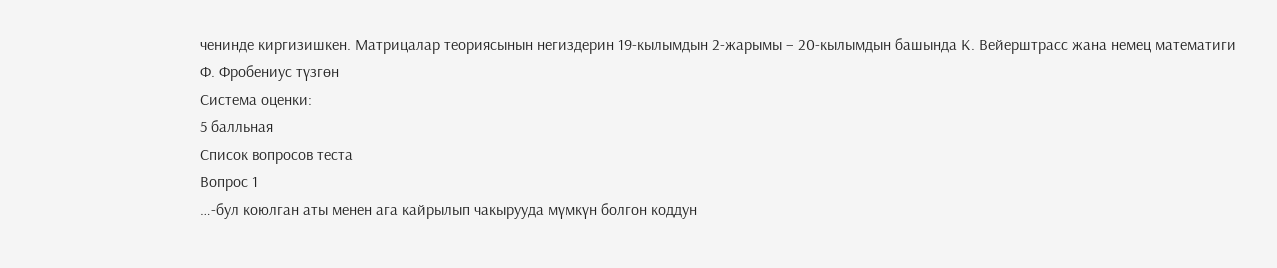ченинде киргизишкен. Матрицалар теориясынын негиздерин 19-кылымдын 2-жарымы – 20-кылымдын башында К. Вейерштрасс жана немец математиги Ф. Фробениус түзгөн
Система оценки:
5 балльная
Список вопросов теста
Вопрос 1
…-бул коюлган аты менен ага кайрылып чакырууда мүмкүн болгон коддун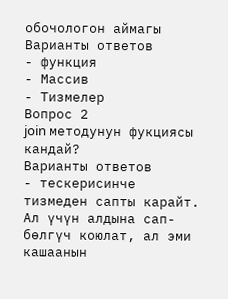обочологон аймагы
Варианты ответов
- функция
- Массив
- Тизмелер
Вопрос 2
join методунун фукциясы кандай?
Варианты ответов
- тескерисинче тизмеден сапты карайт. Ал үчүн алдына сап-бөлгүч коюлат, ал эми кашаанын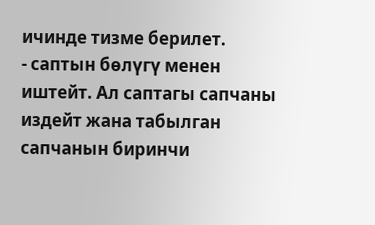ичинде тизме берилет.
- саптын бөлүгү менен иштейт. Ал саптагы сапчаны издейт жана табылган сапчанын биринчи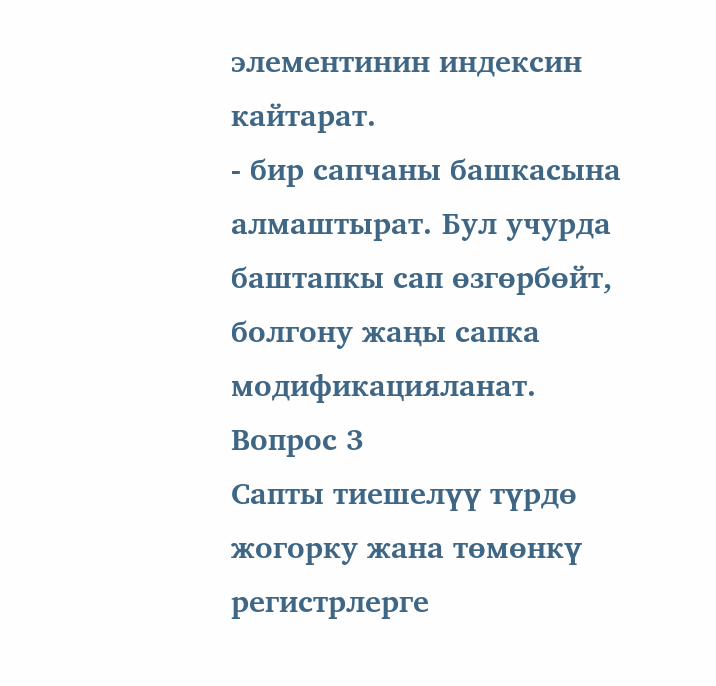элементинин индексин кайтарат.
- бир сапчаны башкасына алмаштырат. Бул учурда баштапкы сап өзгөрбөйт, болгону жаңы сапка модификацияланат.
Вопрос 3
Сапты тиешелүү түрдө жогорку жана төмөнкү регистрлерге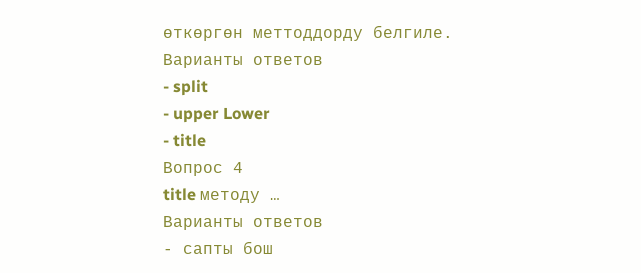өткөргөн меттоддорду белгиле.
Варианты ответов
- split
- upper Lower
- title
Вопрос 4
title методу …
Варианты ответов
- сапты бош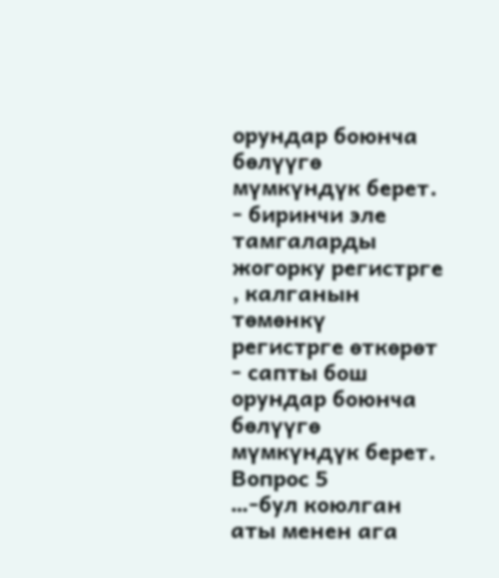орундар боюнча бөлүүгө мүмкүндүк берет.
- биринчи эле тамгаларды жогорку регистрге , калганын төмөнкү регистрге өткөрөт
- сапты бош орундар боюнча бөлүүгө мүмкүндүк берет.
Вопрос 5
…-бул коюлган аты менен ага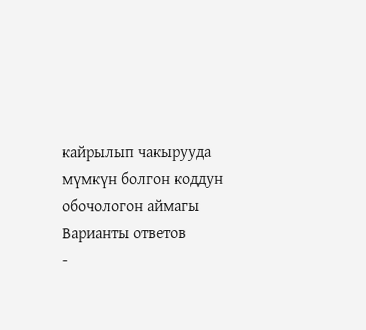кайрылып чакырууда мүмкүн болгон коддун обочологон аймагы
Варианты ответов
-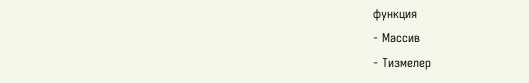функция
- Массив
- Тизмелер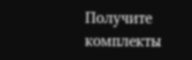Получите комплекты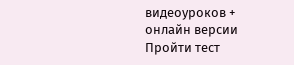видеоуроков + онлайн версии
Пройти тест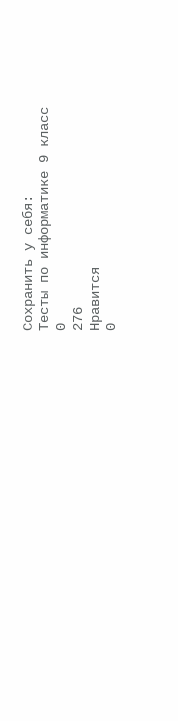Сохранить у себя:
Тесты по информатике 9 класс
0
276
Нравится
0